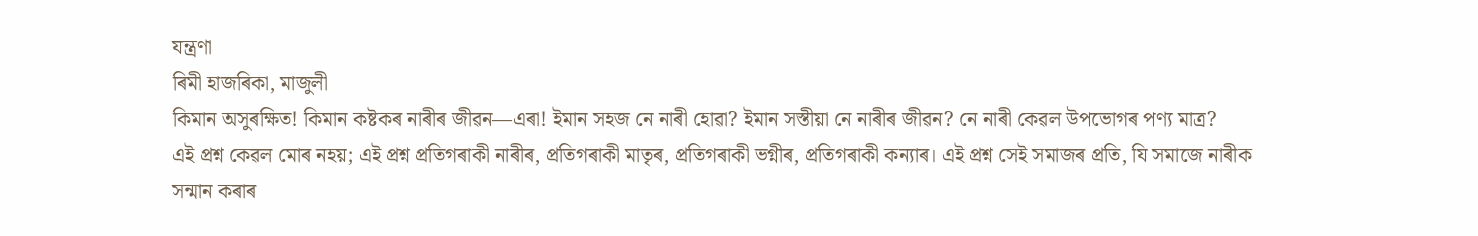যন্ত্ৰণা
ৰিমী হাজৰিকা, মাজুলী
কিমান অসুৰক্ষিত! কিমান কষ্টকৰ নাৰীৰ জীৱন—এৰা! ইমান সহজ নে নাৰী হোৱা? ইমান সস্তীয়া নে নাৰীৰ জীৱন? নে নাৰী কেৱল উপভোগৰ পণ্য মাত্ৰ?
এই প্ৰশ্ন কেৱল মোৰ নহয়; এই প্ৰশ্ন প্ৰতিগৰাকী নাৰীৰ, প্ৰতিগৰাকী মাতৃৰ, প্ৰতিগৰাকী ভগ্নীৰ, প্ৰতিগৰাকী কন্যাৰ। এই প্ৰশ্ন সেই সমাজৰ প্ৰতি, যি সমাজে নাৰীক সন্মান কৰাৰ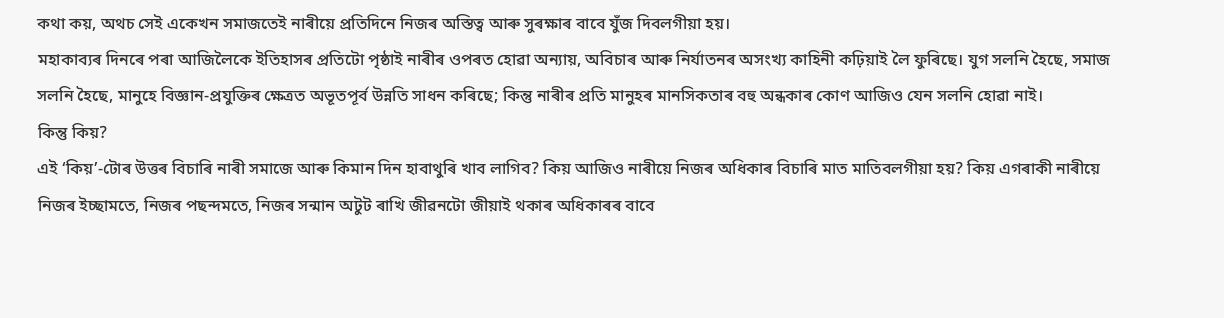কথা কয়, অথচ সেই একেখন সমাজতেই নাৰীয়ে প্ৰতিদিনে নিজৰ অস্তিত্ব আৰু সুৰক্ষাৰ বাবে যুঁজ দিবলগীয়া হয়।
মহাকাব্যৰ দিনৰে পৰা আজিলৈকে ইতিহাসৰ প্ৰতিটো পৃষ্ঠাই নাৰীৰ ওপৰত হোৱা অন্যায়, অবিচাৰ আৰু নিৰ্যাতনৰ অসংখ্য কাহিনী কঢ়িয়াই লৈ ফুৰিছে। যুগ সলনি হৈছে, সমাজ সলনি হৈছে, মানুহে বিজ্ঞান-প্ৰযুক্তিৰ ক্ষেত্ৰত অভূতপূৰ্ব উন্নতি সাধন কৰিছে; কিন্তু নাৰীৰ প্ৰতি মানুহৰ মানসিকতাৰ বহু অন্ধকাৰ কোণ আজিও যেন সলনি হোৱা নাই।
কিন্তু কিয়?
এই ‘কিয়’-টোৰ উত্তৰ বিচাৰি নাৰী সমাজে আৰু কিমান দিন হাবাথুৰি খাব লাগিব? কিয় আজিও নাৰীয়ে নিজৰ অধিকাৰ বিচাৰি মাত মাতিবলগীয়া হয়? কিয় এগৰাকী নাৰীয়ে নিজৰ ইচ্ছামতে, নিজৰ পছন্দমতে, নিজৰ সন্মান অটুট ৰাখি জীৱনটো জীয়াই থকাৰ অধিকাৰৰ বাবে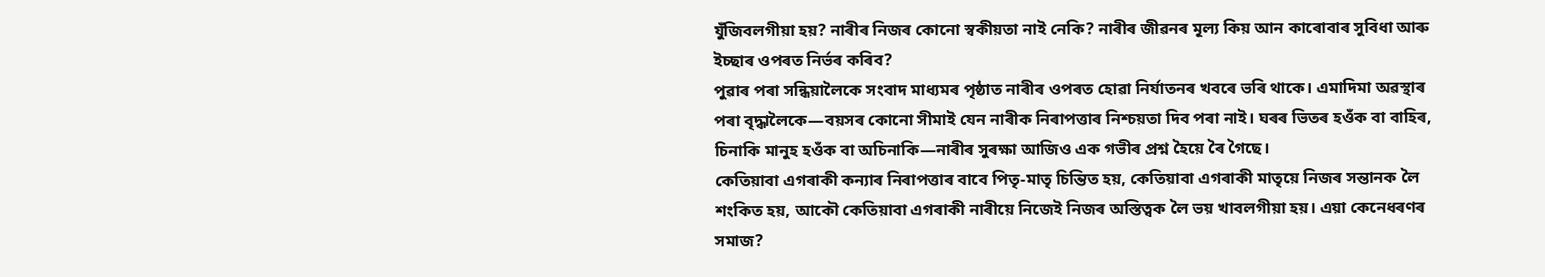যুঁজিবলগীয়া হয়? নাৰীৰ নিজৰ কোনো স্বকীয়তা নাই নেকি? নাৰীৰ জীৱনৰ মূল্য কিয় আন কাৰোবাৰ সুবিধা আৰু ইচ্ছাৰ ওপৰত নিৰ্ভৰ কৰিব?
পুৱাৰ পৰা সন্ধিয়ালৈকে সংবাদ মাধ্যমৰ পৃষ্ঠাত নাৰীৰ ওপৰত হোৱা নিৰ্যাতনৰ খবৰে ভৰি থাকে। এমাদিমা অৱস্থাৰ পৰা বৃদ্ধালৈকে—বয়সৰ কোনো সীমাই যেন নাৰীক নিৰাপত্তাৰ নিশ্চয়তা দিব পৰা নাই। ঘৰৰ ভিতৰ হওঁক বা বাহিৰ, চিনাকি মানুহ হওঁক বা অচিনাকি—নাৰীৰ সুৰক্ষা আজিও এক গভীৰ প্ৰশ্ন হৈয়ে ৰৈ গৈছে।
কেতিয়াবা এগৰাকী কন্যাৰ নিৰাপত্তাৰ বাবে পিতৃ-মাতৃ চিন্তিত হয়, কেতিয়াবা এগৰাকী মাতৃয়ে নিজৰ সন্তানক লৈ শংকিত হয়, আকৌ কেতিয়াবা এগৰাকী নাৰীয়ে নিজেই নিজৰ অস্তিত্বক লৈ ভয় খাবলগীয়া হয়। এয়া কেনেধৰণৰ সমাজ?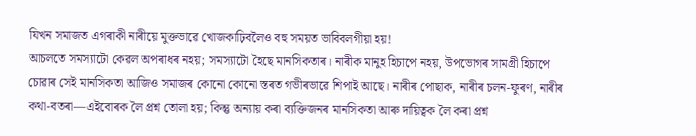যিখন সমাজত এগৰাকী নাৰীয়ে মুক্তভাৱে খোজকাঢ়িবলৈও বহু সময়ত ভাবিবলগীয়া হয়!
আচলতে সমস্যাটো কেৱল অপৰাধৰ নহয়; সমস্যাটো হৈছে মানসিকতাৰ। নাৰীক মানুহ হিচাপে নহয়, উপভোগৰ সামগ্ৰী হিচাপে চোৱাৰ সেই মানসিকতা আজিও সমাজৰ কোনো কোনো স্তৰত গভীৰভাৱে শিপাই আছে। নাৰীৰ পোছাক, নাৰীৰ চলন-ফুৰণ, নাৰীৰ কথা-বতৰা—এইবোৰক লৈ প্ৰশ্ন তোলা হয়; কিন্তু অন্যায় কৰা ব্যক্তিজনৰ মানসিকতা আৰু দায়িত্বক লৈ কৰা প্ৰশ্ন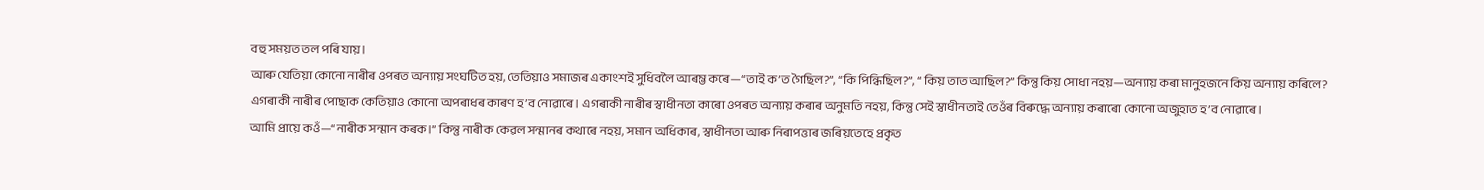বহু সময়ত তল পৰি যায়।
আৰু যেতিয়া কোনো নাৰীৰ ওপৰত অন্যায় সংঘটিত হয়, তেতিয়াও সমাজৰ একাংশই সুধিবলৈ আৰম্ভ কৰে—“তাই ক’ত গৈছিল?”, “কি পিন্ধিছিল?”, “ কিয় তাত আছিল?” কিন্তু কিয় সোধা নহয়—অন্যায় কৰা মানুহজনে কিয় অন্যায় কৰিলে?
এগৰাকী নাৰীৰ পোছাক কেতিয়াও কোনো অপৰাধৰ কাৰণ হ’ব নোৱাৰে। এগৰাকী নাৰীৰ স্বাধীনতা কাৰো ওপৰত অন্যায় কৰাৰ অনুমতি নহয়, কিন্তু সেই স্বাধীনতাই তেওঁৰ বিৰুদ্ধে অন্যায় কৰাৰো কোনো অজুহাত হ’ব নোৱাৰে।
আমি প্ৰায়ে কওঁ—“নাৰীক সন্মান কৰক।” কিন্তু নাৰীক কেৱল সন্মানৰ কথাৰে নহয়, সমান অধিকাৰ, স্বাধীনতা আৰু নিৰাপত্তাৰ জৰিয়তেহে প্ৰকৃত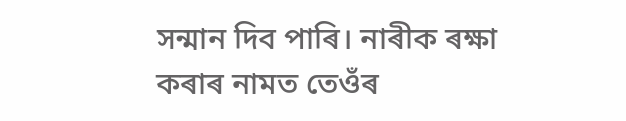সন্মান দিব পাৰি। নাৰীক ৰক্ষা কৰাৰ নামত তেওঁৰ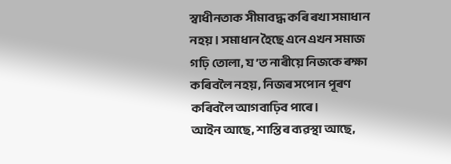স্বাধীনতাক সীমাবদ্ধ কৰি ৰখা সমাধান নহয়। সমাধান হৈছে এনে এখন সমাজ গঢ়ি তোলা, য’ত নাৰীয়ে নিজকে ৰক্ষা কৰিবলৈ নহয়, নিজৰ সপোন পূৰণ কৰিবলৈ আগবাঢ়িব পাৰে।
আইন আছে, শাস্তিৰ ব্যৱস্থা আছে,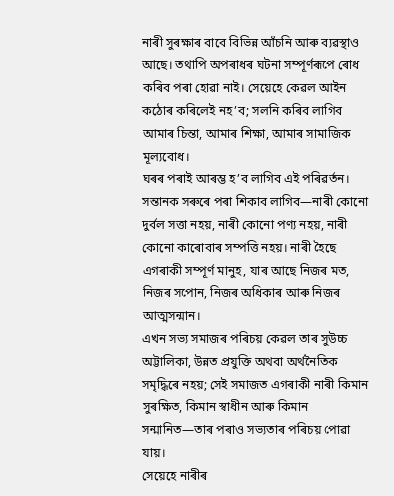নাৰী সুৰক্ষাৰ বাবে বিভিন্ন আঁচনি আৰু ব্যৱস্থাও আছে। তথাপি অপৰাধৰ ঘটনা সম্পূৰ্ণৰূপে ৰোধ কৰিব পৰা হোৱা নাই। সেয়েহে কেৱল আইন কঠোৰ কৰিলেই নহ’ব; সলনি কৰিব লাগিব আমাৰ চিন্তা, আমাৰ শিক্ষা, আমাৰ সামাজিক মূল্যবোধ।
ঘৰৰ পৰাই আৰম্ভ হ’ব লাগিব এই পৰিৱৰ্তন। সন্তানক সৰুৰে পৰা শিকাব লাগিব—নাৰী কোনো দুৰ্বল সত্তা নহয়, নাৰী কোনো পণ্য নহয়, নাৰী কোনো কাৰোবাৰ সম্পত্তি নহয়। নাৰী হৈছে এগৰাকী সম্পূৰ্ণ মানুহ, যাৰ আছে নিজৰ মত, নিজৰ সপোন, নিজৰ অধিকাৰ আৰু নিজৰ আত্মসন্মান।
এখন সভ্য সমাজৰ পৰিচয় কেৱল তাৰ সুউচ্চ অট্টালিকা, উন্নত প্ৰযুক্তি অথবা অৰ্থনৈতিক সমৃদ্ধিৰে নহয়; সেই সমাজত এগৰাকী নাৰী কিমান সুৰক্ষিত, কিমান স্বাধীন আৰু কিমান সন্মানিত—তাৰ পৰাও সভ্যতাৰ পৰিচয় পোৱা যায়।
সেয়েহে নাৰীৰ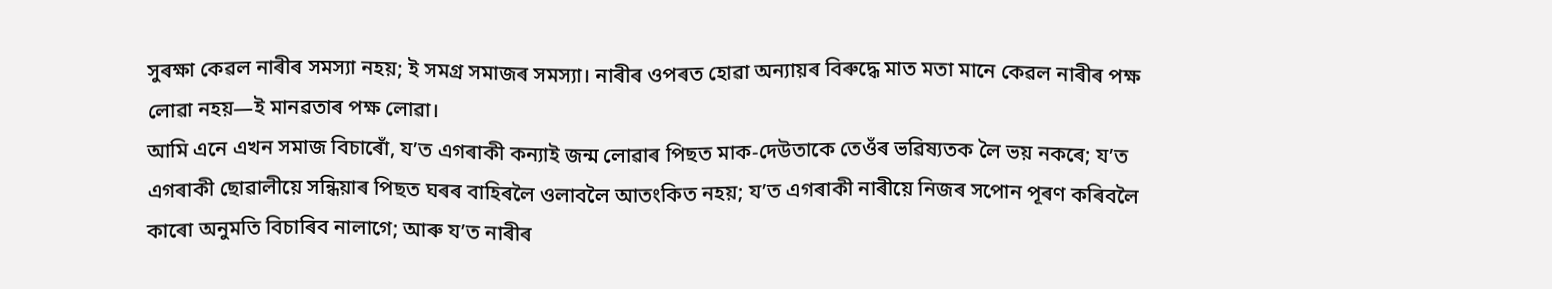সুৰক্ষা কেৱল নাৰীৰ সমস্যা নহয়; ই সমগ্ৰ সমাজৰ সমস্যা। নাৰীৰ ওপৰত হোৱা অন্যায়ৰ বিৰুদ্ধে মাত মতা মানে কেৱল নাৰীৰ পক্ষ লোৱা নহয়—ই মানৱতাৰ পক্ষ লোৱা।
আমি এনে এখন সমাজ বিচাৰোঁ, য’ত এগৰাকী কন্যাই জন্ম লোৱাৰ পিছত মাক-দেউতাকে তেওঁৰ ভৱিষ্যতক লৈ ভয় নকৰে; য’ত এগৰাকী ছোৱালীয়ে সন্ধিয়াৰ পিছত ঘৰৰ বাহিৰলৈ ওলাবলৈ আতংকিত নহয়; য’ত এগৰাকী নাৰীয়ে নিজৰ সপোন পূৰণ কৰিবলৈ কাৰো অনুমতি বিচাৰিব নালাগে; আৰু য’ত নাৰীৰ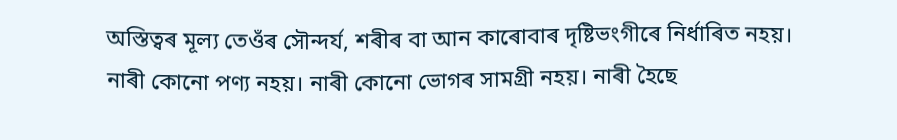অস্তিত্বৰ মূল্য তেওঁৰ সৌন্দৰ্য, শৰীৰ বা আন কাৰোবাৰ দৃষ্টিভংগীৰে নিৰ্ধাৰিত নহয়।
নাৰী কোনো পণ্য নহয়। নাৰী কোনো ভোগৰ সামগ্ৰী নহয়। নাৰী হৈছে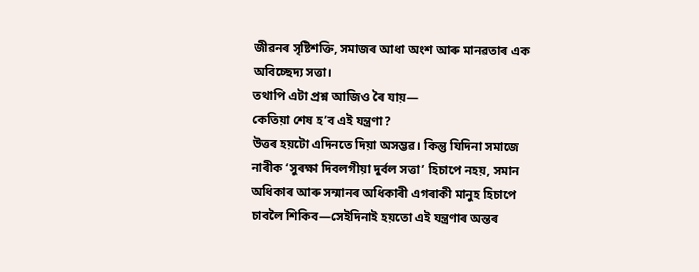জীৱনৰ সৃষ্টিশক্তি, সমাজৰ আধা অংশ আৰু মানৱতাৰ এক অবিচ্ছেদ্য সত্তা।
তথাপি এটা প্ৰশ্ন আজিও ৰৈ যায়—
কেতিয়া শেষ হ’ব এই যন্ত্ৰণা?
উত্তৰ হয়টো এদিনতে দিয়া অসম্ভৱ। কিন্তু যিদিনা সমাজে নাৰীক ‘সুৰক্ষা দিবলগীয়া দুৰ্বল সত্তা’ হিচাপে নহয়, সমান অধিকাৰ আৰু সন্মানৰ অধিকাৰী এগৰাকী মানুহ হিচাপে চাবলৈ শিকিব—সেইদিনাই হয়তো এই যন্ত্ৰণাৰ অন্তৰ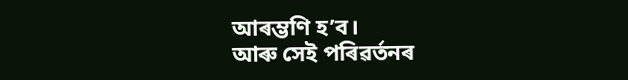আৰম্ভণি হ’ব।
আৰু সেই পৰিৱৰ্তনৰ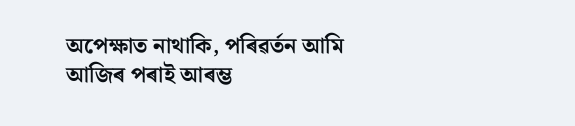অপেক্ষাত নাথাকি, পৰিৱৰ্তন আমি আজিৰ পৰাই আৰম্ভ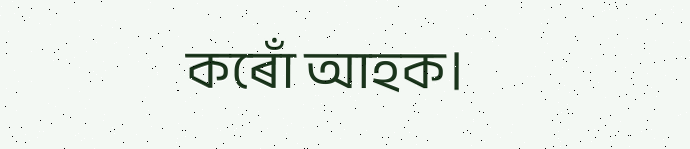কৰোঁ আহক।